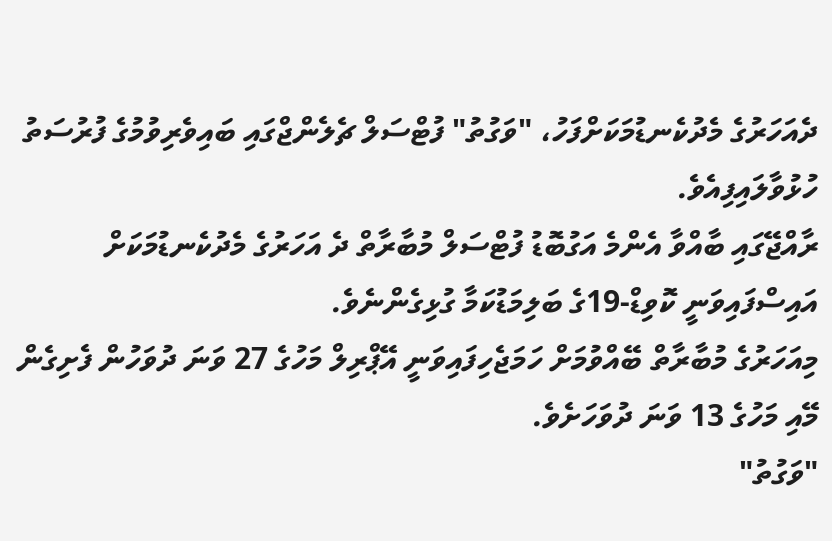ދެއަހަރުގެ މެދުކެނޑުމަކަށްފަހު، "ވަގުތު" ފުޓްސަލް ޗެލެންޖްގައި ބައިވެރިވުމުގެ ފުރުސަތު ހުޅުވާލައިފިއެވެ.
ރާއްޖޭގައި ބާއްވާ އެންމެ އަގުބޮޑު ފުޓްސަލް މުބާރާތް ދެ އަހަރުގެ މެދުކެނޑުމަކަށް އައިސްފައިވަނީ ކޮވިޑް-19ގެ ބަލިމަޑުކަމާ ގުޅިގެންނެވެ.
މިއަހަރުގެ މުބާރާތް ބޭއްވުމަށް ހަމަޖެހިފައިވަނީ އޭޕްރިލް މަހުގެ 27 ވަނަ ދުވަހުން ފެށިގެން މޭއި މަހުގެ 13 ވަނަ ދުވަހަށެވެ.
"ވަގުތު"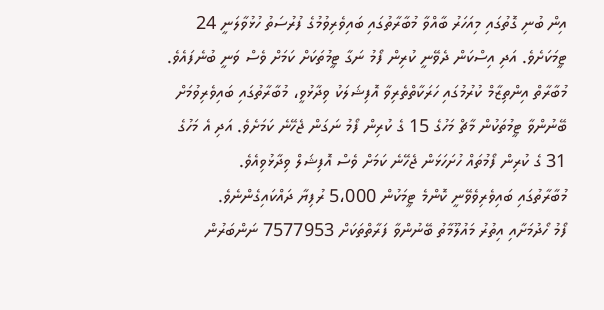އިން ބުނި ގޮތުގައި މިއަހަރު ބާއްވާ މުބާރާތުގައި ބައިވެރިވުމުގެ ފުރުސަތު ހުޅުވާލަނީ 24 ޓީމަކަށެވެ. އަދި އިސްކަން ދެވޭނީ ކުރިން ފޯމު ނަގާ ޓީމުތަކަށް ކަމަށް ވެސް ވަނީ ބުނެފައެވެ.
މުބާރާތް އިންތިޒާމް ކުރުމުގައި ހަރަކާތްތެރިވާ އޮފިޝަލަކު ވިދާޅުވީ، މުބާރާތުގައި ބައިވެރިވުމަށް ބޭނުންވާ ޓީމުތަކުން މާޗް މަހުގެ 15 ގެ ކުރިން ފޯމު ނަގަން ޖެހޭނެ ކަމަށެވެ. އަދި އެ މަހުގެ 31 ގެ ކުރިން ފޯމުތައް ހުށަހަޅަން ޖެހޭނެ ކަމަށް ވެސް އޮފިޝަލް ވިދާޅުވިއެވެ.
މުބާރާތުގައި ބައިވެރިވެވޭނީ ކޮންމެ ޓީމަކުން 5،000 ރުފިޔާ ދައްކައިގެންނެވެ.
ފޯމު ހޯދުމަށާއި އިތުރު މައުލޫމާތު ބޭނުންވާ ފަރާތްތަކަށް 7577953 ނަންބަރުން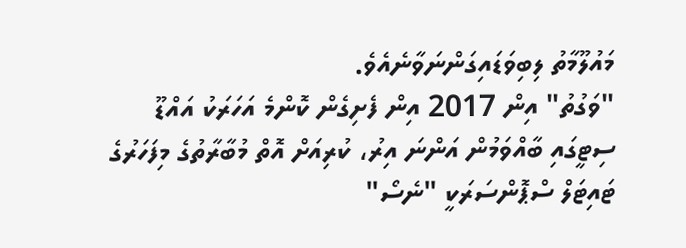މައުލޫމާތު ލިބިވަޑައިގަންނަވާނެއެވެ.
"ވަގުތު" އިން 2017 އިން ފެށިގެން ކޮންމެ އަހަރަކު އައްޑޫ ސިޓީގައި ބާއްވަމުން އަންނަ އިރު، ކުރިއަށް އޮތް މުބާރާތުގެ މިފަހަރުގެ ޓައިޓަލް ސްޕޮންސަރަކީ "ނެސޯ"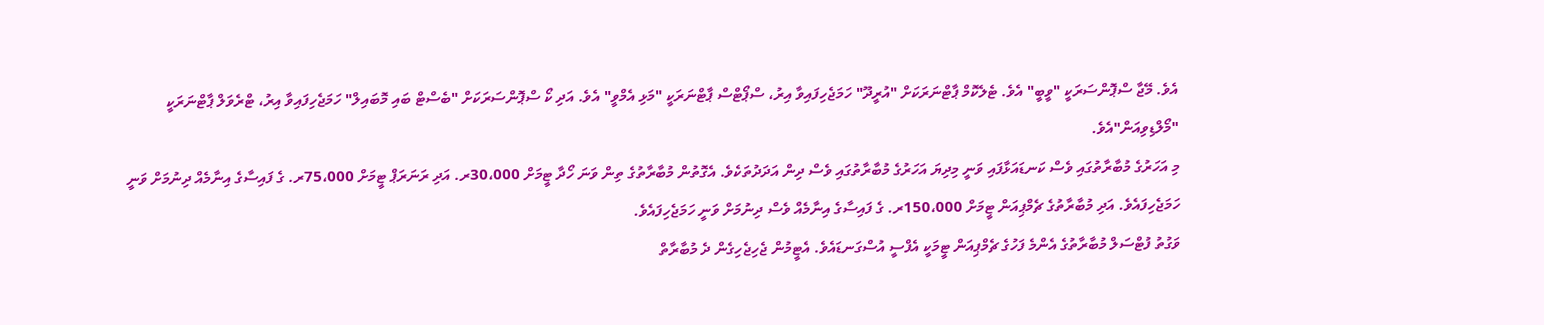އެވެ. މޭޖާ ސްޕޮންސަރަކީ "ވީބީ" އެވެ. ޓެލެކޮމް ޕާޓްނަރަކަށް "އުރީދޫ" ހަމަޖެހިފައިވާ އިރު، ސްޕޯޓްސް ޕާޓްނަރަކީ "މަޅި އެމްވީ" އެވެ. އަދި ކޯ ސްޕޮންސަރަކަށް "ބެސްޓް ބައި މޮބައިލް" ހަމަޖެހިފައިވާ އިރު، ޓްރެވަލް ޕާޓްނަރަކީ "މޯލްޑިވިއަން"އެވެ.
މި އަހަރުގެ މުބާރާތުގައި ވެސް ކަނޑައަޅާފައި ވަނީ މިދިޔަ އަހަރުގެ މުބާރާތުގައި ވެސް ދިން އަދަދުތަކެވެ. އެގޮތުން މުބާރާތުގެ ތިން ވަނަ ހޯދާ ޓީމަށް 30،000ރ. އަދި ރަނަރަޕް ޓީމަށް 75،000ރ. ގެ ފައިސާގެ އިނާމެއް ދިނުމަށް ވަނީ ހަމަޖެހިފައެވެ. އަދި މުބާރާތުގެ ޗެމްޕިއަން ޓީމަށް 150،000ރ. ގެ ފައިސާގެ އިނާމެއް ވެސް ދިނުމަށް ވަނީ ހަމަޖެހިފައެވެ.
ވަގުތު ފުޓްސަލް މުބާރާތުގެ އެންމެ ފަހުގެ ޗެމްޕިއަން ޓީމަކީ އެފްސީ އުސްގަނޑައެވެ. އެޓީމުން ޖެހިޖެހިގެން ދެ މުބާރާތް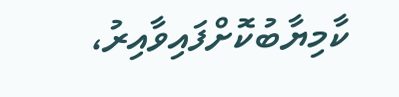ކާމިޔާބުކޮށްފައިވާއިރު،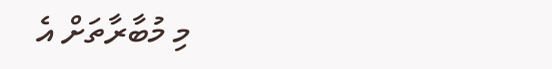މި މުބާރާތަށް އެ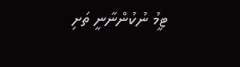ޓީމު ނުކުންނާނީ ތަށި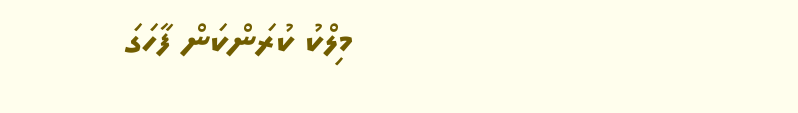މިލްކު ކުރަންކަން ފާހަގަ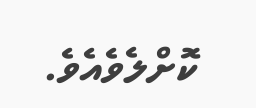ކޮށްލެވެއެވެ.